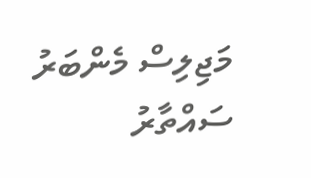މަޖިލިސް މެންބަރު ސައްތާރު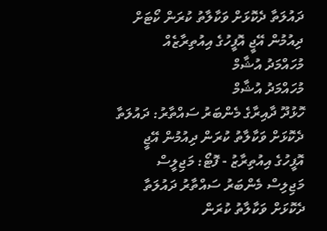ދައުލަތާ ދެކޮޅަށް ވަކާލާތު ކުރަން ކޯޓަށް ދިއުމުން އޭޖީ އޮފީހުގެ އިއުތިރާޒެއް
މުހައްމަދު އުޝާމް
މުހައްމަދު އުޝާމް
ހޮޅުދޫ ދާއިރާގެ މެންބަރު ސައްތާރު: ދައުލަތާ ދެކޮޅަށް ވަކާލާތު ކުރަން ދިއުމުން އޭޖީ އޮފީހުގެ އިއުތިރާޒު - ފޮޓޯ: މަޖިލީސް
މަޖިލިސް މެންބަރު ސައްތާރު ދައުލަތާ ދެކޮޅަށް ވަކާލާތު ކުރަން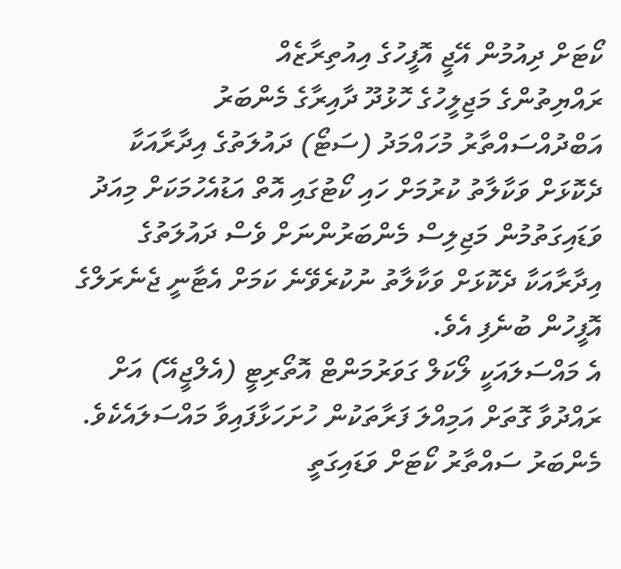ކޯޓަށް ދިއުމުން އޭޖީ އޮފީހުގެ އިއުތިރާޒެއް
ރައްޔިތުންގެ މަޖިލީހުގެ ހޮޅުދޫ ދާއިރާގެ މެންބަރު އަބްދުއްސައްތާރު މުހައްމަދު (ސަޓޯ) ދައުލަތުގެ އިދާރާއަކާ ދެކޮޅަށް ވަކާލާތު ކުރުމަށް ހައި ކޯޓުގައި އޮތް އަޑުއެހުމަކަށް މިއަދު ވަޑައިގަތުމުން މަޖިލިސް މެންބަރުންނަށް ވެސް ދައުލަތުގެ އިދާރާއަކާ ދެކޮޅަށް ވަކާލާތު ނުކުރެވޭނެ ކަމަށް އެޓާނީ ޖެނެރަލްގެ އޮފީހުން ބުނެފި އެވެ.
އެ މައްސަލައަކީ ލޯކަލް ގަވަރުމަންޓް އޮތޯރިޓީ (އެލްޖީއޭ) އަށް ރައްދުވާ ގޮތަށް އަމިއްލަ ފަރާތަކުން ހުށަހަޅާފައިވާ މައްސަލައެކެވެ. މެންބަރު ސައްތާރު ކޯޓަށް ވަޑައިގަތީ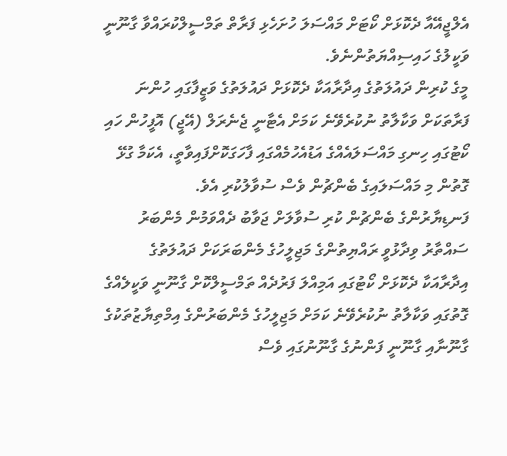އެލްޖީއޭއާ ދެކޮޅަށް ކޯޓަށް މައްސަލަ ހުށަހެޅި ފަރާތް ތަމްސީލްކުރައްވާ ގާނޫނީ ވަކީލުގެ ހައިސިއްޔަތުންނެވެ.
މީގެ ކުރިން ދައުލަތުގެ އިދާރާއަކާ ދެކޮޅަށް ދައުލަތުގެ ވަޒީފާގައި ހުންނަ ފަރާތަކަށް ވަކާލާތު ނުކުރެވޭނެ ކަމަށް އެޓާނީ ޖެނެރަލް (އޭޖީ) އޮފީހުން ހައި ކޯޓުގައި ހިނގި މައްސަލައެއްގެ އަޑުއެހުމެއްގައި ފާހަގަކޮށްފައިވާތީ، އެކަމާ ގުޅޭ ގޮތުން މި މައްސަލައިގެ ބެންޗުން ވެސް ސުވާލުކުރި އެވެ.
ފަނޑިޔާރުންގެ ބެންޗުން ކުރި ސުވާލަށް ޖަވާބު ދެއްވަމުން މެންބަރު ސައްތާރު ވިދާޅުވީ ރައްޔިތުންގެ މަޖިލީހުގެ މެންބަރަކަށް ދައުލަތުގެ އިދާރާއަކާ ދެކޮޅަށް ކޯޓުގައި އަމިއްލަ ފަރުދެއް ތަމްސީލްކޮށް ގާނޫނީ ވަކީލެއްގެ ގޮތުގައި ވަކާލާތު ނުކުރެވޭނެ ކަމަށް މަޖިލީހުގެ މެންބަރުންގެ އިމްތިޔާޒުތަކުގެ ގާނޫނާއި ގާނޫނީ ފަންނުގެ ގާނޫނުގައި ވެސް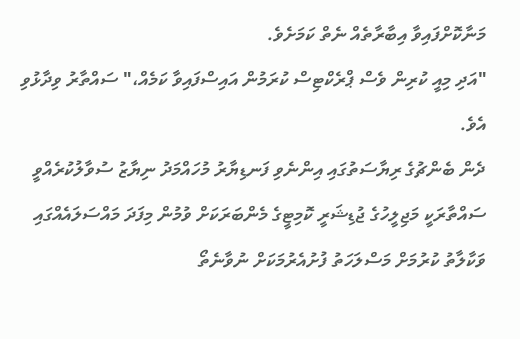މަނާކޮށްފައިވާ އިބާރާތެއް ނެތް ކަމަށެވެ.
"އަދި މިއީ ކުރިން ވެސް ޕްރެކްޓިސް ކުރަމުން އައިސްފައިވާ ކަމެއް،" ސައްތާރު ވިދާޅުވި އެވެ.
ދެން ބެންޗުގެ ރިޔާސަތުގައި އިންނެވި ފަނޑިޔާރު މުހައްމަދު ނިޔާޒު ސުވާލުކުރެއްވީ ސައްތާރަކީ މަޖިލީހުގެ ޖުޑިޝަރީ ކޮމިޓީގެ މެންބަރަކަށް ވުމުން މިފަދަ މައްސަލައެއްގައި ވަކާލާތު ކުރުމަށް މަސްލަހަތު ފުށުއެރުމަކަށް ނުވާނެތޯ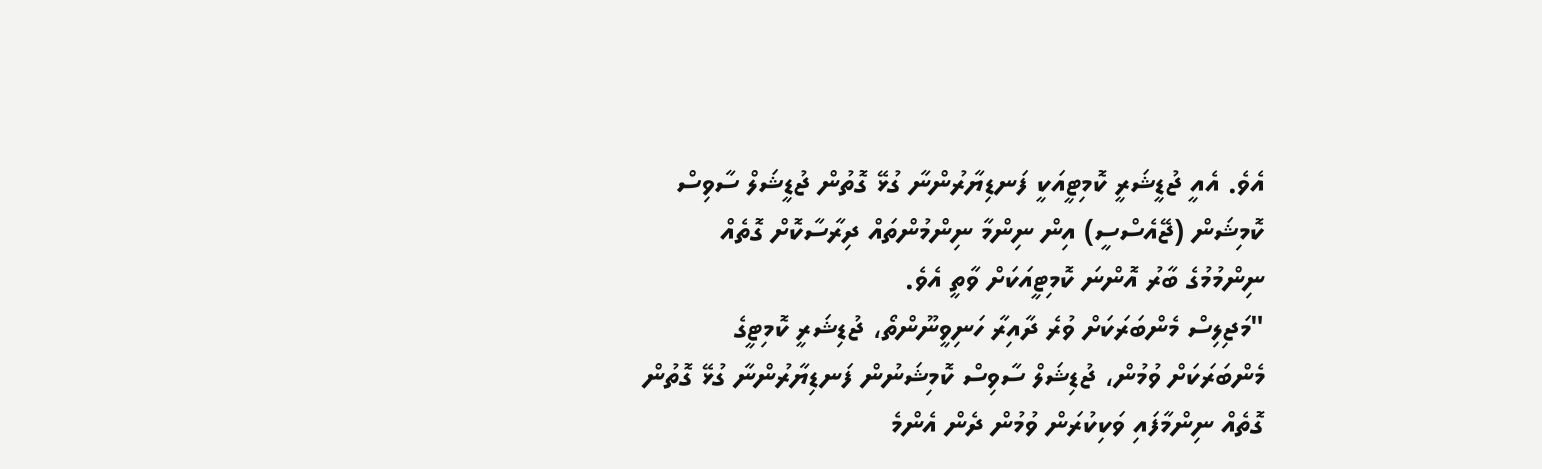އެވެ. އެއީ ޖުޑީޝަރީ ކޮމިޓީއަކީ ފަނޑިޔާރުންނާ ގުޅޭ ގޮތުން ޖުޑީޝަލް ސާވިސް ކޮމިޝަން (ޖޭއެސްސީ) އިން ނިންމާ ނިންމުންތައް ދިރާސާކޮށް ގޮތެއް ނިންމުމުގެ ބާރު އޮންނަ ކޮމިޓީއަކަށް ވާތީ އެވެ.
"މަޖިލިސް މެންބަރަކަށް ވުރެ ދާއިރާ ހަނިވީނޫންތޯ، ޖުޑިޝަރީ ކޮމިޓީގެ މެންބަރަކަށް ވުމުން، ޖުޑިޝަލް ސާވިސް ކޮމިޝަނުން ފަނޑިޔާރުންނާ ގުޅޭ ގޮތުން ގޮތެއް ނިންމާފައި ވަކިކުރަން ވުމުން ދެން އެންމެ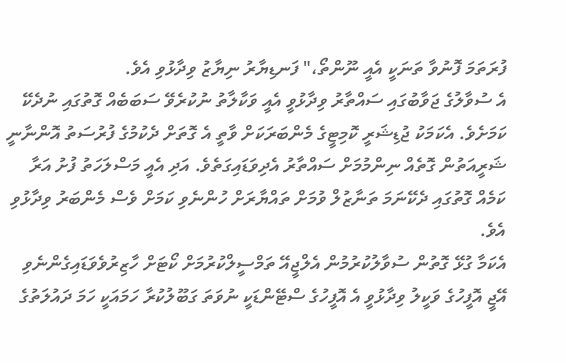ފުރަތަމަ ފޮނުވާ ތަނަކީ އެއީ ނޫންތޯ،" ފަނޑިޔާރު ނިޔާޒު ވިދާޅުވި އެވެ.
އެ ސުވާލުގެ ޖަވާބުގައި ސައްތާރު ވިދާޅުވީ އެއީ ވަކާލާތު ނުކުރެވޭ ސަބަބެއް ގޮތުގައި ނުދެކޭ ކަމަށެވެ. އެކަމަކު ޖުޑިޝަރީ ކޮމިޓީގެ މެންބަރަކަށް ވާތީ އެ ގޮތަށް ދެކުމުގެ ފުރުސަތު އޮންނާނީ ޝަރީއަތުން ގޮތެއް ނިންމުމަށް ސައްތާރު އެދިވަޑައިގަތެވެ. އަދި އެއީ މަސްލަހަތު ފުށު އަރާ ކަމެއް ގޮތުގައި ދެކޭނަމަ ތަނާޒުލް ވުމަށް ތައްޔާރަށް ހުންނެވި ކަމަށް ވެސް މެންބަރު ވިދާޅުވި އެވެ.
އެކަމާ ގުޅޭ ގޮތުން ސުވާލުކުރުމުން އެލްޖީއޭ ތަމްސީލްކުރުމަށް ކޯޓަށް ހާޒިރުވެވަޑައިގެންނެވި އޭޖީ އޮފީހުގެ ވަކީލު ވިދާޅުވީ އެ އޮފީހުގެ ސްޓޭންޑަކީ ނުވަތަ ގަބޫލުކުރާ ހަމައަކީ ހަމަ ދައުލަތުގެ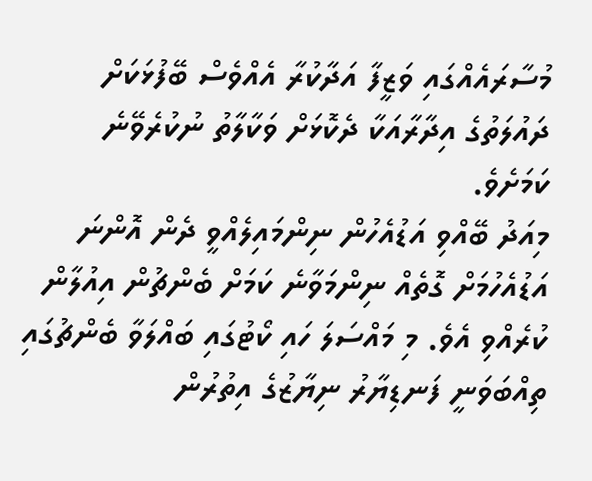މުސާރައެއްގައި ވަޒީފާ އަދާކުރާ އެއްވެސް ބޭފުޅަކަށް ދައުލަތުގެ އިދާރާއަކާ ދެކޮޅަށް ވަކާލާތު ނުކުރެވޭނެ ކަމަށެވެ.
މިއަދު ބޭއްވި އަޑުއެހުން ނިންމައިލެއްވީ ދެން އޮންނަ އަޑުއެހުމަށް ގޮތެއް ނިންމަވާނެ ކަމަށް ބެންޗުން އިއުލާން ކުރެއްވި އެވެ. މި މައްސަލަ ހައި ކޯޓުގައި ބައްލަވާ ބެންޗުގައި ތިއްބަވަނީ ފަނޑިޔާރު ނިޔާޒުގެ އިތުރުން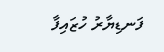ފަނޑިޔާރު ހުޒައިފާ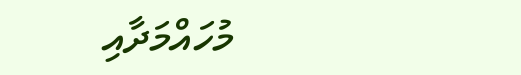މުހައްމަދާއި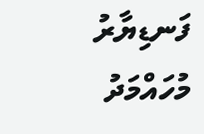ފަނޑިޔާރު މުހައްމަދު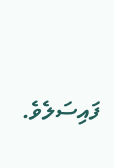ފައިސަލެވެ.